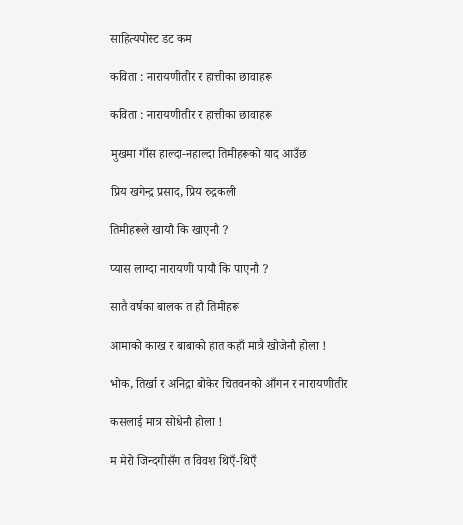साहित्यपोस्ट डट कम

कविता : नारायणीतीर र हात्तीका छावाहरू

कविता : नारायणीतीर र हात्तीका छावाहरू

मुखमा गाँस हाल्दा-नहाल्दा तिमीहरूको याद आउँछ

प्रिय खगेन्द्र प्रसाद, प्रिय रुद्रकली

तिमीहरूले खायौ कि खाएनौ ?

प्यास लाग्दा नारायणी पायौ कि पाएनौ ?

सातै वर्षका बालक त हौ तिमीहरू

आमाको काख र बाबाको हात कहाँ मात्रै खोजेनौ होला !

भोक, तिर्खा र अनिद्रा बोकेर चितवनको आँगन र नारायणीतीर

कसलाई मात्र सोधेनौ होला !

म मेरो जिन्दगीसँग त विवश थिएँ-थिएँ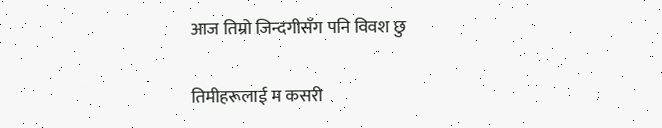आज तिम्रो जिन्दगीसँग पनि विवश छु

तिमीहरूलाई म कसरी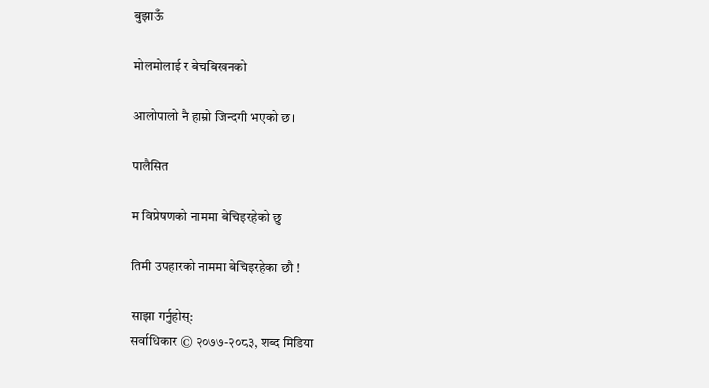बुझाऊँ

मोलमोलाई र बेचबिखनको

आलोपालो नै हाम्रो जिन्दगी भएको छ।

पालैसित

म विप्रेषणको नाममा बेचिइरहेको छु

तिमी उपहारको नाममा बेचिइरहेका छौ !

साझा गर्नुहोस्:
सर्वाधिकार © २०७७-२०८३, शब्द मिडिया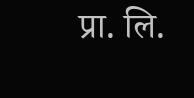प्रा. लि.